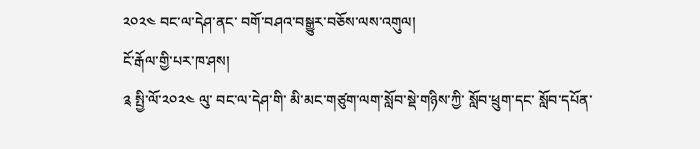༢༠༢༤ བང་ལ་དེཤ་ནང་ བགོ་བཤའ་བསྒྱུར་བཅོས་ལས་འགུལ།
ངོ་རྒོལ་གྱི་པར་ཁ་ཤས།
༉ སྤྱི་ལོ་༢༠༢༤ ལུ་ བང་ལ་དེཤ་གི་ མི་མང་གཙུག་ལག་སློབ་སྡེ་གཉིས་ཀྱི་ སློབ་ཕྲུག་དང་ སློབ་དཔོན་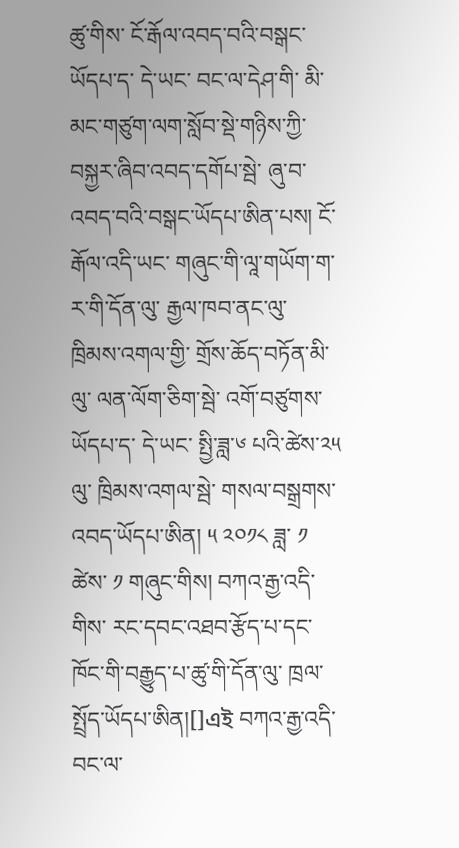ཚུ་གིས་ ངོ་རྒོལ་འབད་བའི་བསྒང་ཡོདཔ་ད་ དེ་ཡང་ བང་ལ་དེཤ་གི་ མི་མང་གཙུག་ལག་སློབ་སྡེ་གཉིས་ཀྱི་ བསྐྱར་ཞིབ་འབད་དགོཔ་སྦེ་ ཞུ་བ་འབད་བའི་བསྒང་ཡོདཔ་ཨིན་པས། ངོ་རྒོལ་འདི་ཡང་ གཞུང་གི་ལཱ་གཡོག་ག་ར་གི་དོན་ལུ་ རྒྱལ་ཁབ་ནང་ལུ་ ཁྲིམས་འགལ་གྱི་ གྲོས་ཆོད་བཏོན་མི་ལུ་ ལན་ལོག་ཅིག་སྦེ་ འགོ་བཙུགས་ཡོདཔ་ད་ དེ་ཡང་ སྤྱི་ཟླ་༦ པའི་ཚེས་༢༥ ལུ་ ཁྲིམས་འགལ་སྦེ་ གསལ་བསྒྲགས་འབད་ཡོདཔ་ཨིན། ༥ ༢༠༡༨ ཟླ་ ༡ ཚེས་ ༡ གཞུང་གིས། བཀའ་རྒྱ་འདི་གིས་ རང་དབང་འཐབ་རྩོད་པ་དང་ ཁོང་གི་བརྒྱུད་པ་ཚུ་གི་དོན་ལུ་ ཁྲལ་སྤྲོད་ཡོདཔ་ཨིན།[]এই བཀའ་རྒྱ་འདི་ བང་ལ་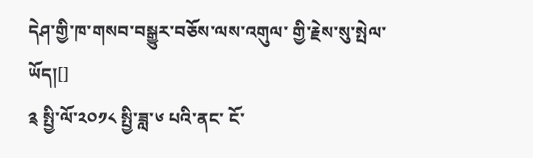དེཤ་གྱི་ཁ་གསབ་བསྒྱུར་བཅོས་ལས་འགུལ་ གྱི་རྗེས་སུ་སྤེལ་ཡོད།[]
༉ སྤྱི་ལོ་༢༠༡༨ སྤྱི་ཟླ་༦ པའི་ནང་ ངོ་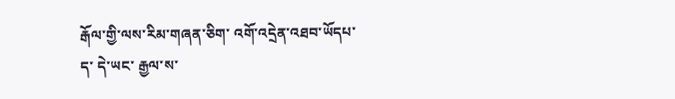རྒོལ་གྱི་ལས་རིམ་གཞན་ཅིག་ འགོ་འདྲེན་འཐབ་ཡོདཔ་ད་ དེ་ཡང་ རྒྱལ་ས་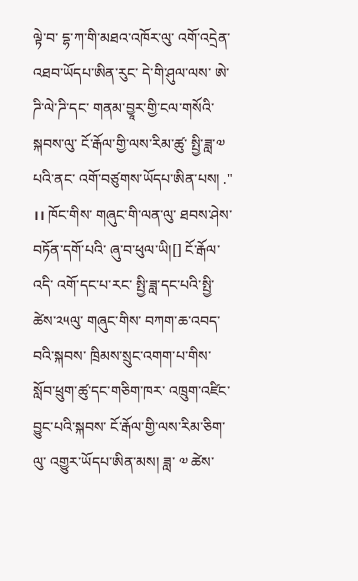ལྟེ་བ་ དྷ་ཀ་གི་མཐའ་འཁོར་ལུ་ འགོ་འདྲེན་འཐབ་ཡོདཔ་ཨིན་རུང་ དེ་གི་ཤུལ་ལས་ ཨེ་ཌི་ལེ་ཌི་དང་ གནམ་བྱཱར་གྱི་ངལ་གསོའི་སྐབས་ལུ་ ངོ་རྒོལ་གྱི་ལས་རིམ་ཚུ་ སྤྱི་ཟླ་༧ པའི་ནང་ འགོ་བཙུགས་ཡོདཔ་ཨིན་པས། ." ।। ཁོང་གིས་ གཞུང་གི་ལན་ལུ་ ཐབས་ཤེས་བཏོན་དགོ་པའི་ ཞུ་བ་ཕུལ་ཡི།[] ངོ་རྒོལ་འདི་ འགོ་དང་པ་རང་ སྤྱི་ཟླ་དང་པའི་སྤྱི་ཚེས་༢༥ལུ་ གཞུང་གིས་ བཀག་ཆ་འབད་བའི་སྐབས་ ཁྲིམས་སྲུང་འགག་པ་གིས་ སློབ་ཕྲུག་ཚུ་དང་གཅིག་ཁར་ འཁྲུག་འཛིང་བྱུང་པའི་སྐབས་ ངོ་རྒོལ་གྱི་ལས་རིམ་ཅིག་ལུ་ འགྱུར་ཡོདཔ་ཨིན་མས། ཟླ་ ༧ ཚེས་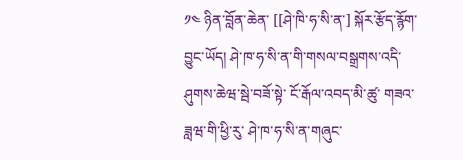༡༤ ཉིན་བློན་ཆེན་ [[ཤེ་ཁི་ཧ་སི་ན་] སྐོར་རྩོད་རྙོག་བྱུང་ཡོད། ཤེ་ཁ་ཧ་སི་ན་གི་གསལ་བསྒྲགས་འདི་ ཤུགས་ཆེཝ་སྦེ་བཟོ་སྟེ་ ངོ་རྒོལ་འབད་མི་ཚུ་ གཟའ་ཟླཝ་གི་ཕྱི་རུ་ ཤེ་ཁ་ཧ་སི་ན་གཞུང་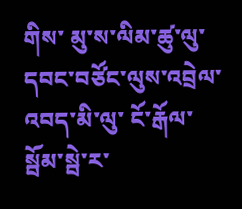གིས་ མུ་ས་ལིམ་ཚུ་ལུ་ དབང་བཙོང་ལུས་འབྲེལ་འབད་མི་ལུ་ ངོ་རྒོལ་སྦོམ་སྦེ་ར་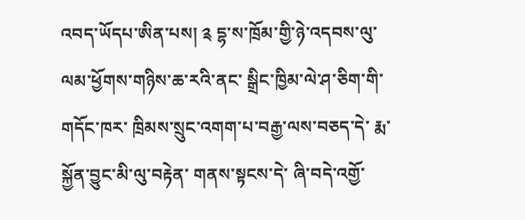འབད་ཡོདཔ་ཨིན་པས། ༉ དྷ་ས་ཁྲོམ་གྱི་ཉེ་འདབས་ལུ་ ལམ་ཕྱོགས་གཉིས་ཆ་རའི་ནང་ སྒྲིང་ཁྱིམ་ལེ་ཤ་ཅིག་གི་གདོང་ཁར་ ཁྲིམས་སྲུང་འགག་པ་བརྒྱ་ལས་བཅད་དེ་ རྨ་སྐྱོན་བྱུང་མི་ལུ་བརྟེན་ གནས་སྟངས་དེ་ ཞི་བདེ་འགྱོ་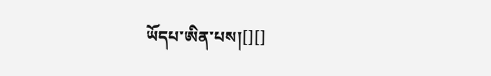ཡོདཔ་ཨིན་པས།[][]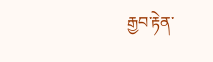རྒྱབ་རྟེན་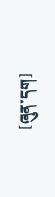[ཞུན་དག]